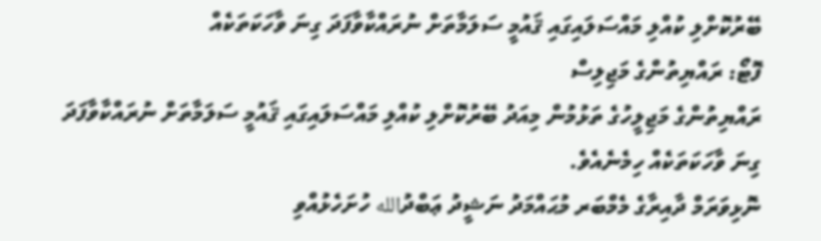ބޭރުކޮށްލި ކުއްލި މައްސަލައިގައި ޤައުމީ ސަލަމާތަށް ނުރައްކާވާފަދަ ގިނަ ވާހަކަތަކެއް
ފޮޓޯ: ރައްޔިތުންގެ މަޖިލިސް
ރައްޔިތުންގެ މަޖިލީހުގެ ތަޅުމުން މިއަދު ބޭރުކޮށްލި ކުއްލި މައްސަލައިގައި ޤައުމީ ސަލަމާތަށް ނުރައްކާވާފަދަ ގިނަ ވާހަކަތަކެއް ހިމެނެއެވެ.
ނޮޅިވަރަމް ދާއިރާގެ މެމްބަރ މުޙައްމަދު ނަޝީދު ޢަބްދުالله ހުށަހެޅުއްވި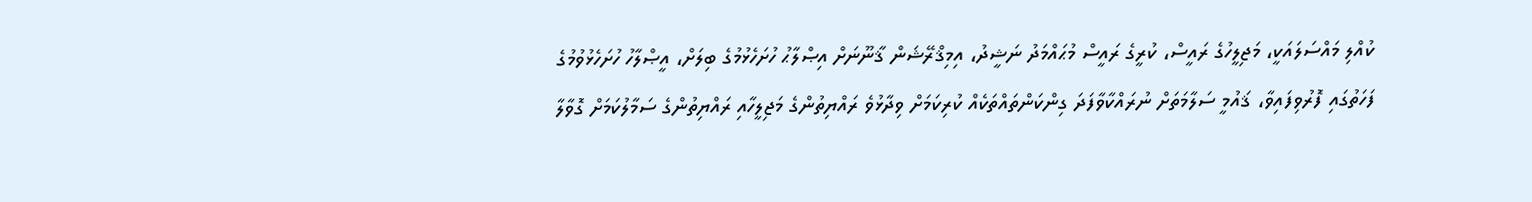ކުއްލި މައްސަލައަކީ، މަޖިލީހުގެ ރައީސް، ކުރީގެ ރައީސް މުޙައްމަދު ނަޝީދު، އިމިޤްރޭޝަން ޤާނޫނަށް އިޞްލާޙު ހުށަހެޅުމުގެ ބިލަށް، އީޞްލާހު ހުށަހެޅުވުމުގެ ފަހަތުގައި ފޮރުވިފައިވާ، ޤައުމީ ސަލާމަތަށް ނުރައްކާވާފަދަ ގިންކަންތައްތަކެއް ކުރިކަމަށް ވިދާޅުވެ ރައްޔިތުންގެ މަޖިލީހާއި ރައްޔިތުންގެ ސަމާލުކަމަށް ގޮވާލާ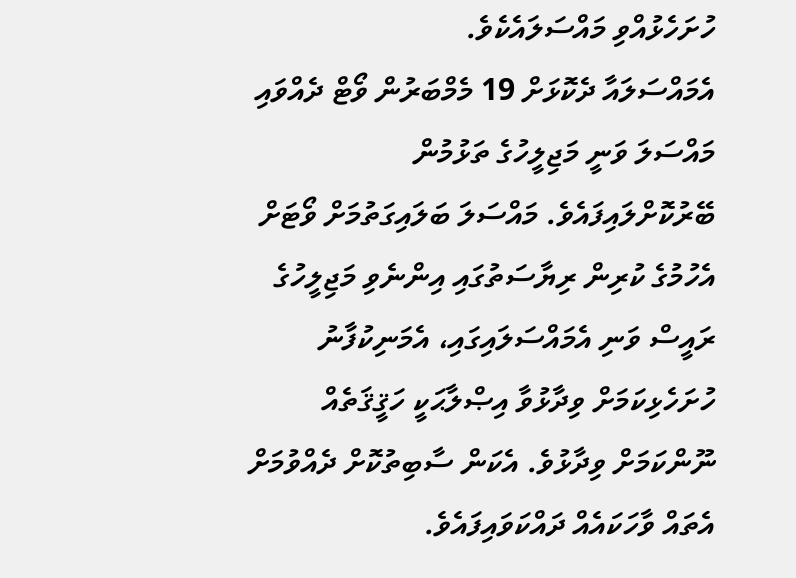ހުށަހެޅުއްވި މައްސަލައެކެވެ.
އެމައްސަލައާ ދެކޮޅަށް 19 މެމްބަރުން ވޯޓް ދެއްވައި މައްސަލަ ވަނީ މަޖިލީހުގެ ތަޅުމުން ބޭރުކޮށްލައިފައެވެ. މައްސަލަ ބަލައިގަތުމަށް ވޯޓަށް އެހުމުގެ ކުރިން ރިޔާސަތުގައި އިންނެވި މަޖިލީހުގެ ރައީސް ވަނި އެމައްސަލައިގައި، އެމަނިކުފާނު ހުށަހެޅިކަމަށް ވިދާޅުވާ އިޞްލާޙަކީ ހަޤީޤަތެއް ނޫންކަމަށް ވިދާޅުވެ. އެކަން ސާބިތުކޮށް ދެއްވުމަށް އެތައް ވާހަކައެއް ދައްކަވައިފައެވެ.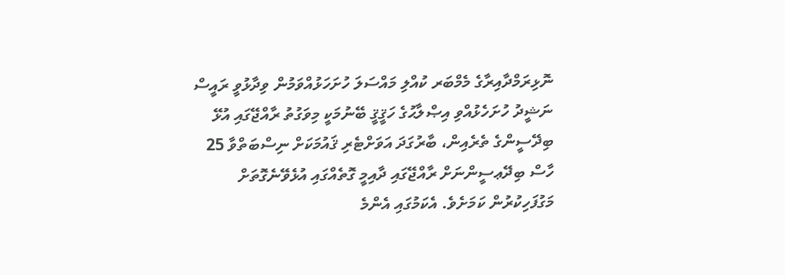ނޮޅިރަމްދާއިރާގެ މެމްބަރ ކުއްލި މައްސަލަ ހުށަހަޅުއްވަމުން ވިދާޅުވީ ރައީސް ނަޝީދު ހުށަހެޅުއްވި އިޞްލާޙުގެ ހަޤީޤީ ބޭނުމަކީ މިވަގުތު ރާއްޖޭގައި އުޅޭ ބިދޭސީންގެ ތެރެއިން، ބާރުގަދަ އަވަށްޓެރި ޤައުމަކަށް ނިސްބަތްވާ 25 ހާސް ބިދޭޢސީންނަށް ރާއްޖޭގައި ދާއިމީ ގޮތެއްގައި އުޅެވޭނެގޮތަށް މަގުފަހިކުރުން ކަމަށެވެ. އެކަމުގައި އެންމެ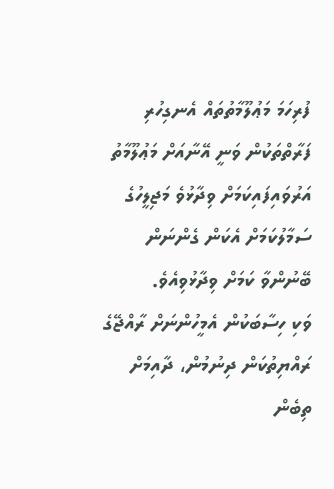ފުރިހަމަ މަޢުލޫމާތުތައް އެނގިހުރި ފަރާތްތަކުން ވަނީ އޭނާއަށް މަޢުލޫމާތު އަރުވައިފައިކަމަށް ވިދާޅުވެ މަޖިލީހުގެ ސަމާލުކަމަށް އެކަން ގެންނަން ބޭނުންވާ ކަމަށް ވިދާޅުވިއެވެ.
ވަކި ހިސާބަކުން އެމީހުންނަށް ރާއްޖޭގެ ރައްޔިތުކަން ދިނުމުން، ދާއިމަށް ތިބެން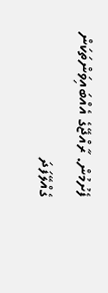ފެށުމުން. ރާއްޖޭގެ އެއްބައިވަންތަކަން ގެއްލޭފަދަ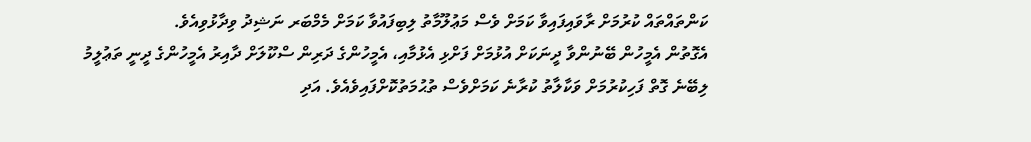ކަންތައްތައް ކުރުމަށް ރާވައިފައިވާ ކަމަށް ވެސް މަޢުލޫމާތު ލިބިފައުވާ ކަމަށް މެމްބަރ ނަޝިދު ވިދާޅުވިއެވެ.
އެގޮތުން އެމީހުން ބޭނުންވާ ދީނަކަށް އުޅުމަށް ފަށްޅި އެޅުމާއި، އެމީހުންގެ ދަރިން ސްކޫލަށް ދާއިރު އެމީހުންގެ ދީނީ ތަޢުލީމު ލިބޭނެ ގޮތް ފަހިކުރުމަށް ވަކާލާތު ކުރާނެ ކަމަށްވެސް ތުޙުމަތުކޮށްފައިވެއެވެ. އަދި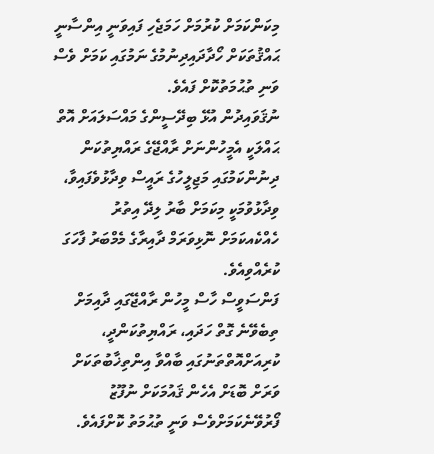މިކަންކަމަށް ކުރުމަށް ހަމަޖެހި ފައިވަނީ އިންސާނީ ޙައްޤުތަކަށް ހޯދާދައިދިނުމުގެ ނަމުގައި ކަމަށް ވެސް ވަނި ތުޙުމަތުކޮށް ފައެވެ.
ނުޤަވައިދުން އުޅޭ ބިދޭސީންގެ މައްސަލައަށް އޮތް ޙައްލަކީ އެމީހުންނަށް ރާއްޖޭގެ ރައްޔިތުކަން ދިނުންކަމުގައި މަޖިލީހުގެ ރައީސް ވިދާޅުވެފައިވާ، ވިދާޅުވުމަކީ މިކަމަށް ބާރު ލިދޭ އިތުރު ހެއްކެއކަމަށް ނޮޅިވަރަމް ދާއިރާގެ މެމްބަރު ފާހަގަ ކުރެއްވިއެވެ.
ފަންސަވީސް ހާސް މީހުން ރާއްޖޭގައި ދާއިމަށް ތިބެވޭނެ ގޮތް ހަދައި، ރައްޔިތުކަންދީ، ކުރިއަށްއޮތްތަނުގައި ބާއްވާ އިންތިޚާބުތަކަށް ވަރަށް ބޮޑަށް އެހެން ޤައުމަކަށް ނުފޫޒު ފޯރުވޭނެކަމަށްވެސް ވަނީ ތުޙުމަތު ކޮށްފައެވެ.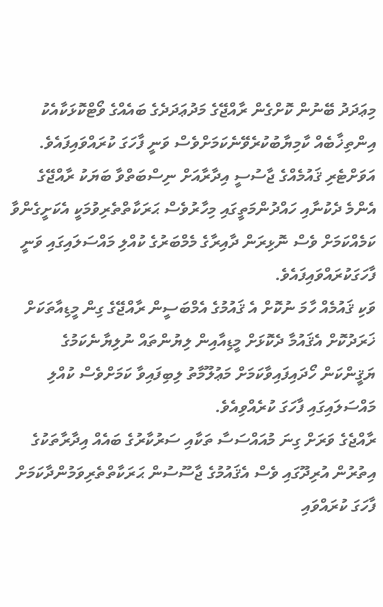މިޢަދަދު ބޭނުން ކޮށްގެން ރާއްޖޭގެ މަދުޢަދަދެގެ ބައެއްގެ ވޯޓްކޮޅަކާއެކު އިންތިޚާބެއް ކާމިޔާބުކުރެވޭނެކަމަށްވެސް ވަނީ ފާހަގަ ކުރައްވައިފައެވެ.
އަވަށްޓެރި ޤައުމެއްގެ ޖާސުސީ އިދާރާއަށް ނިސްބަތްވާ ބަޔަކު ރާއްޖޭގެ އެންމެ ދެކުނާއި ހައްދުންމަތީގައި މިހާރުވެސް ޙަރަކާތްތެރިވުމަކީ އެކަށީގެންވާ ކަމެއްކަމަށް ވެސް ނޮޅިރަން ދާއިރާގެ މެމްބަރުގެ ކުއްލި މައްސަލައިގައި ވަނީ ފާހަގަކުރައްވައިފައެވެ.
ވަކި ޤައުމެއް ހާމަ ނުކޮށް އެ ޤައުމުގެ އެމްބަސީން ރާއްޖޭގެ ގިން މީޑިއާތަކަށް ޚަރަދުކޮށް އެޤައުމާ ދެކޮޅަށް މީޑިއާއިން ލިޔުންތައް ނުލިޔާނެކަމުގެ ޔަޤީންކަން ހޯދައިފައިވާކަމަށް މަޢުލޫމާތު ލިބިފައިވާ ކަމަށްވެސް ކުއްލި މައްސަލައިގައި ފާހަގަ ކުރެއްވިއެވެ.
ރާއްޖެގެ ވަރަށް ގިނަ މުއައްސަސާ ތަކާއި ސަރުކާރުގެ ބައެއް އިދާރާތަކުގެ އިތުރުން އުރިދޫގައި ވެސް އެޤައުމުގެ ޖާސޫސުން ޙަރަކާތްތެރިވަމުންދާކަމަށް ފާހަގަ ކުރައްވައި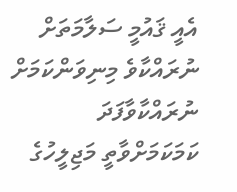އެއީ ޤައުމީ ސަލާމަތަށް ނުރައްކާވެ މިނިވަންކަމަށް ނުރައްކާވާފަދަ ކަމަކަމަށްވާތީ މަޖިލީހުގެ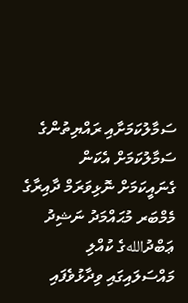ސަމާލުކަމަށާއި ރައްޔިތުންގެ ސަމާލުކަމަށް އެކަން ގެނައީކަމަށް ނޮޅިވަރަމް ދާއިރާގެ މެމްބަރ މުޙައްމަދު ނަޝިދު ޢަބްދުاللهގެ ކުއްލި މައްސަލައިގައި ވިދާޅުވެފައި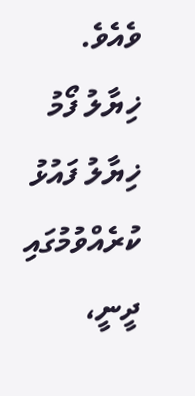ވެއެވެ.
ޚިޔާލު ފޯމު
ޚިޔާލު ފައުޅު ކުރެއްވުމުގައި ދީނީ،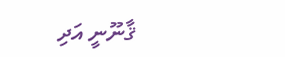ޤާނޫނީ އަދި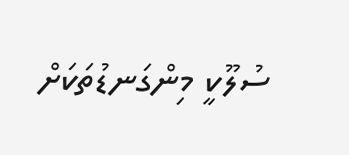ސުލޫކީ މިންގަނޑުތަކަށް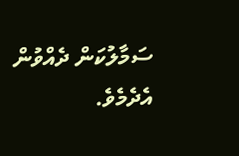ސަމާލުކަން ދެއްވުން އެދެމެވެ.